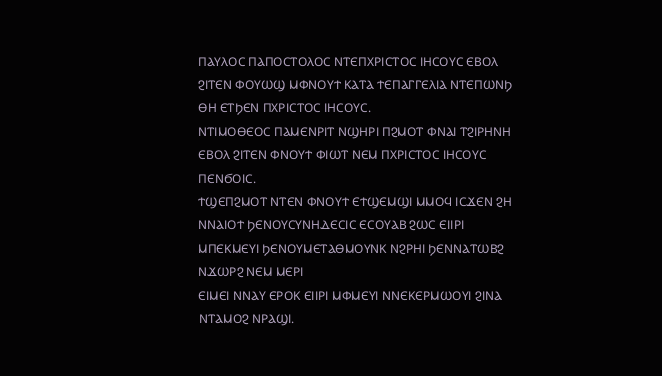ⲠⲀⲨⲖⲞⲤ ⲠⲀⲠⲞⲤⲦⲞⲖⲞⲤ ⲚⲦⲈⲠⲬⲢⲒⲤⲦⲞⲤ ⲒⲎⲤⲞⲨⲤ ⲈⲂⲞⲖ ϨⲒⲦⲈⲚ ⲪⲞⲨⲰϢ ⲘⲪⲚⲞⲨϮ ⲔⲀⲦⲀ ϮⲈⲠⲀⲄⲄⲈⲖⲒⲀ ⲚⲦⲈⲠⲰⲚϦ ⲐⲎ ⲈⲦϦⲈⲚ ⲠⲬⲢⲒⲤⲦⲞⲤ ⲒⲎⲤⲞⲨⲤ.
ⲚⲦⲒⲘⲞⲐⲈⲞⲤ ⲠⲀⲘⲈⲚⲢⲒⲦ ⲚϢⲎⲢⲒ ⲠϨⲘⲞⲦ ⲪⲚⲀⲒ ⲦϨⲒⲢⲎⲚⲎ ⲈⲂⲞⲖ ϨⲒⲦⲈⲚ ⲪⲚⲞⲨϮ ⲪⲒⲰⲦ ⲚⲈⲘ ⲠⲬⲢⲒⲤⲦⲞⲤ ⲒⲎⲤⲞⲨⲤ ⲠⲈⲚϬⲞⲒⲤ.
ϮϢⲈⲠϨⲘⲞⲦ ⲚⲦⲈⲚ ⲪⲚⲞⲨϮ ⲈϮϢⲈⲘϢⲒ ⲘⲘⲞϤ ⲒⲤϪⲈⲚ ϨⲎ ⲚⲚⲀⲒⲞϮ ϦⲈⲚⲞⲨⲤⲨⲚⲎⲆⲈⲤⲒⲤ ⲈⲤⲞⲨⲀⲂ ϨⲰⲤ ⲈⲒⲒⲢⲒ ⲘⲠⲈⲔⲘⲈⲨⲒ ϦⲈⲚⲞⲨⲘⲈⲦⲀⲐⲘⲞⲨⲚⲔ ⲚϨⲢⲎⲒ ϦⲈⲚⲚⲀⲦⲰⲂϨ ⲚϪⲰⲢϨ ⲚⲈⲘ ⲘⲈⲢⲒ
ⲈⲒⲘⲈⲒ ⲚⲚⲀⲨ ⲈⲢⲞⲔ ⲈⲒⲒⲢⲒ ⲘⲪⲘⲈⲨⲒ ⲚⲚⲈⲔⲈⲢⲘⲰⲞⲨⲒ ϨⲒⲚⲀ ⲚⲦⲀⲘⲞϨ ⲚⲢⲀϢⲒ.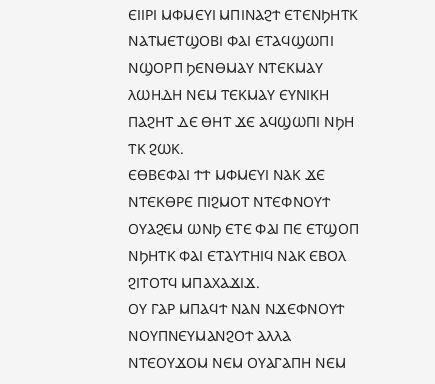ⲈⲒⲒⲢⲒ ⲘⲪⲘⲈⲨⲒ ⲘⲠⲒⲚⲀϨϮ ⲈⲦⲈⲚϦⲎⲦⲔ ⲚⲀⲦⲘⲈⲦϢⲞⲂⲒ ⲪⲀⲒ ⲈⲦⲀϤϢⲰⲠⲒ ⲚϢⲞⲢⲠ ϦⲈⲚⲐⲘⲀⲨ ⲚⲦⲈⲔⲘⲀⲨ ⲖⲰⲎⲆⲎ ⲚⲈⲘ ⲦⲈⲔⲘⲀⲨ ⲈⲨⲚⲒⲔⲎ ⲠⲀϨⲎⲦ ⲆⲈ ⲐⲎⲦ ϪⲈ ⲀϤϢⲰⲠⲒ ⲚϦⲎ ⲦⲔ ϨⲰⲔ.
ⲈⲐⲂⲈⲪⲀⲒ ϮϮ ⲘⲪⲘⲈⲨⲒ ⲚⲀⲔ ϪⲈ ⲚⲦⲈⲔⲐⲢⲈ ⲠⲒϨⲘⲞⲦ ⲚⲦⲈⲪⲚⲞⲨϮ ⲞⲨⲀϨⲈⲘ ⲰⲚϦ ⲈⲦⲈ ⲪⲀⲒ ⲠⲈ ⲈⲦϢⲞⲠ ⲚϦⲎⲦⲔ ⲪⲀⲒ ⲈⲦⲀⲨⲦⲎⲒϤ ⲚⲀⲔ ⲈⲂⲞⲖ ϨⲒⲦⲞⲦϤ ⲘⲠⲀⲬⲀϪⲒϪ.
ⲞⲨ ⲄⲀⲢ ⲘⲠⲀϤϮ ⲚⲀⲚ ⲚϪⲈⲪⲚⲞⲨϮ ⲚⲞⲨⲠⲚⲈⲨⲘⲀⲚϨⲞϮ ⲀⲖⲖⲀ ⲚⲦⲈⲞⲨϪⲞⲘ ⲚⲈⲘ ⲞⲨⲀⲄⲀⲠⲎ ⲚⲈⲘ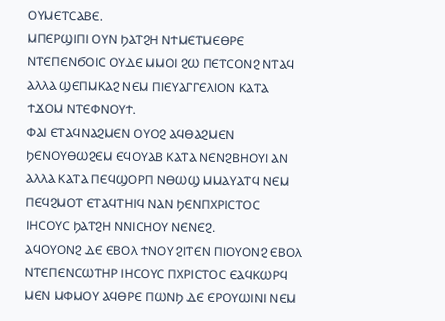ⲞⲨⲘⲈⲦⲤⲀⲂⲈ.
ⲘⲠⲈⲢϢⲒⲠⲒ ⲞⲨⲚ ϦⲀⲦϨⲎ ⲚϮⲘⲈⲦⲘⲈⲐⲢⲈ ⲚⲦⲈⲠⲈⲚϬⲞⲒⲤ ⲞⲨⲆⲈ ⲘⲘⲞⲒ ϨⲰ ⲠⲈⲦⲤⲞⲚϨ ⲚⲦⲀϤ ⲀⲖⲖⲀ ϢⲈⲠⲘⲔⲀϨ ⲚⲈⲘ ⲠⲒⲈⲨⲀⲄⲄⲈⲖⲒⲞⲚ ⲔⲀⲦⲀ ϮϪⲞⲘ ⲚⲦⲈⲪⲚⲞⲨϮ.
ⲪⲀⲒ ⲈⲦⲀϤⲚⲀϨⲘⲈⲚ ⲞⲨⲞϨ ⲀϤⲐⲀϨⲘⲈⲚ ϦⲈⲚⲞⲨⲐⲰϨⲈⲘ ⲈϤⲞⲨⲀⲂ ⲔⲀⲦⲀ ⲚⲈⲚϨⲂⲎⲞⲨⲒ ⲀⲚ ⲀⲖⲖⲀ ⲔⲀⲦⲀ ⲠⲈϤϢⲞⲢⲠ ⲚⲐⲰϢ ⲘⲘⲀⲨⲀⲦϤ ⲚⲈⲘ ⲠⲈϤϨⲘⲞⲦ ⲈⲦⲀϤⲦⲎⲒϤ ⲚⲀⲚ ϦⲈⲚⲠⲬⲢⲒⲤⲦⲞⲤ ⲒⲎⲤⲞⲨⲤ ϦⲀⲦϨⲎ ⲚⲚⲒⲤⲎⲞⲨ ⲚⲈⲚⲈϨ.
ⲀϤⲞⲨⲞⲚϨ ⲆⲈ ⲈⲂⲞⲖ ϮⲚⲞⲨ ϨⲒⲦⲈⲚ ⲠⲒⲞⲨⲞⲚϨ ⲈⲂⲞⲖ ⲚⲦⲈⲠⲈⲚⲤⲰⲦⲎⲢ ⲒⲎⲤⲞⲨⲤ ⲠⲬⲢⲒⲤⲦⲞⲤ ⲈⲀϤⲔⲰⲢϤ ⲘⲈⲚ ⲘⲪⲘⲞⲨ ⲀϤⲐⲢⲈ ⲠⲰⲚϦ ⲆⲈ ⲈⲢⲞⲨⲰⲒⲚⲒ ⲚⲈⲘ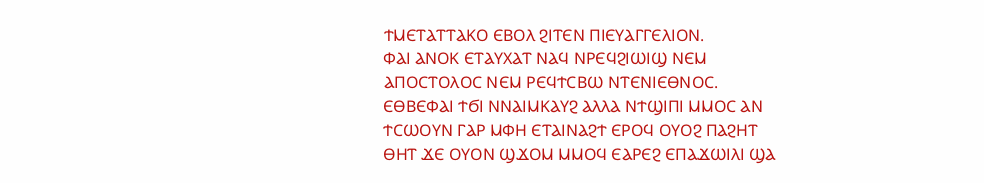ϮⲘⲈⲦⲀⲦⲦⲀⲔⲞ ⲈⲂⲞⲖ ϨⲒⲦⲈⲚ ⲠⲒⲈⲨⲀⲄⲄⲈⲖⲒⲞⲚ.
ⲪⲀⲒ ⲀⲚⲞⲔ ⲈⲦⲀⲨⲬⲀⲦ ⲚⲀϤ ⲚⲢⲈϤϨⲒⲰⲒϢ ⲚⲈⲘ ⲀⲠⲞⲤⲦⲞⲖⲞⲤ ⲚⲈⲘ ⲢⲈϤϮⲤⲂⲰ ⲚⲦⲈⲚⲒⲈⲐⲚⲞⲤ.
ⲈⲐⲂⲈⲪⲀⲒ ϮϬⲒ ⲚⲚⲀⲒⲘⲔⲀⲨϨ ⲀⲖⲖⲀ ⲚϮϢⲒⲠⲒ ⲘⲘⲞⲤ ⲀⲚ ϮⲤⲰⲞⲨⲚ ⲄⲀⲢ ⲘⲪⲎ ⲈⲦⲀⲒⲚⲀϨϮ ⲈⲢⲞϤ ⲞⲨⲞϨ ⲠⲀϨⲎⲦ ⲐⲎⲦ ϪⲈ ⲞⲨⲞⲚ ϢϪⲞⲘ ⲘⲘⲞϤ ⲈⲀⲢⲈϨ ⲈⲠⲀϪⲰⲒⲖⲒ ϢⲀ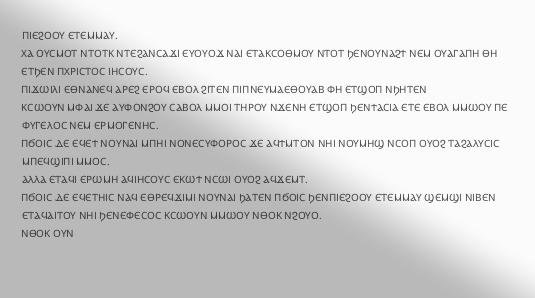ⲠⲒⲈϨⲞⲞⲨ ⲈⲦⲈⲘⲘⲀⲨ.
ⲬⲀ ⲞⲨⲤⲘⲞⲦ ⲚⲦⲞⲦⲔ ⲚⲦⲈϨⲀⲚⲤⲀϪⲒ ⲈⲨⲞⲨⲞϪ ⲚⲀⲒ ⲈⲦⲀⲔⲤⲞⲐⲘⲞⲨ ⲚⲦⲞⲦ ϦⲈⲚⲞⲨⲚⲀϨϮ ⲚⲈⲘ ⲞⲨⲀⲄⲀⲠⲎ ⲐⲎ ⲈⲦϦⲈⲚ ⲠⲬⲢⲒⲤⲦⲞⲤ ⲒⲎⲤⲞⲨⲤ.
ⲠⲒϪⲰⲒⲖⲒ ⲈⲐⲚⲀⲚⲈϤ ⲀⲢⲈϨ ⲈⲢⲞϤ ⲈⲂⲞⲖ ϨⲒⲦⲈⲚ ⲠⲒⲠⲚⲈⲨⲘⲀⲈⲐⲞⲨⲀⲂ ⲪⲎ ⲈⲦϢⲞⲠ ⲚϦⲎⲦⲈⲚ
ⲔⲤⲰⲞⲨⲚ ⲘⲪⲀⲒ ϪⲈ ⲀⲨⲪⲞⲚϨⲞⲨ ⲤⲀⲂⲞⲖ ⲘⲘⲞⲒ ⲦⲎⲢⲞⲨ ⲚϪⲈⲚⲎ ⲈⲦϢⲞⲠ ϦⲈⲚϮⲀⲤⲒⲀ ⲈⲦⲈ ⲈⲂⲞⲖ ⲘⲘⲰⲞⲨ ⲠⲈ ⲪⲨⲄⲈⲖⲞⲤ ⲚⲈⲘ ⲈⲢⲘⲞⲄⲈⲚⲎⲤ.
ⲠϬⲞⲒⲤ ⲆⲈ ⲈϤⲈϮ ⲚⲞⲨⲚⲀⲒ ⲘⲠⲎⲒ ⲚⲞⲚⲈⲤⲨⲪⲞⲢⲞⲤ ϪⲈ ⲀϤϮⲘⲦⲞⲚ ⲚⲎⲒ ⲚⲞⲨⲘⲎϢ ⲚⲤⲞⲠ ⲞⲨⲞϨ ⲦⲀϨⲀⲖⲨⲤⲒⲤ ⲘⲠⲈϤϢⲒⲠⲒ ⲘⲘⲞⲤ.
ⲀⲖⲖⲀ ⲈⲦⲀϤⲒ ⲈⲢⲰⲘⲎ ⲀϤⲒⲎⲤⲞⲨⲤ ⲈⲔⲰϮ ⲚⲤⲰⲒ ⲞⲨⲞϨ ⲀϤϪⲈⲘⲦ.
ⲠϬⲞⲒⲤ ⲆⲈ ⲈϤⲈⲦⲎⲒⲤ ⲚⲀϤ ⲈⲐⲢⲈϤϪⲒⲘⲒ ⲚⲞⲨⲚⲀⲒ ϦⲀⲦⲈⲚ ⲠϬⲞⲒⲤ ϦⲈⲚⲠⲒⲈϨⲞⲞⲨ ⲈⲦⲈⲘⲘⲀⲨ ϢⲈⲘϢⲒ ⲚⲒⲂⲈⲚ ⲈⲦⲀϤⲀⲒⲦⲞⲨ ⲚⲎⲒ ϦⲈⲚⲈⲪⲈⲤⲞⲤ ⲔⲤⲰⲞⲨⲚ ⲘⲘⲰⲞⲨ ⲚⲐⲞⲔ ⲚϨⲞⲨⲞ.
ⲚⲐⲞⲔ ⲞⲨⲚ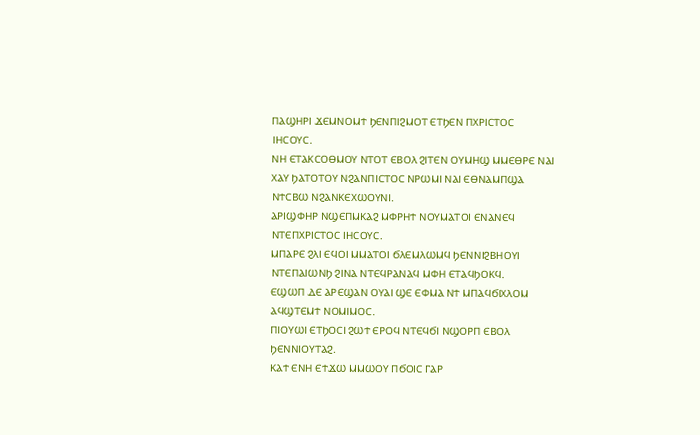ⲠⲀϢⲎⲢⲒ ϪⲈⲘⲚⲞⲘϮ ϦⲈⲚⲠⲒϨⲘⲞⲦ ⲈⲦϦⲈⲚ ⲠⲬⲢⲒⲤⲦⲞⲤ ⲒⲎⲤⲞⲨⲤ.
ⲚⲎ ⲈⲦⲀⲔⲤⲞⲐⲘⲞⲨ ⲚⲦⲞⲦ ⲈⲂⲞⲖ ϨⲒⲦⲈⲚ ⲞⲨⲘⲎϢ ⲘⲘⲈⲐⲢⲈ ⲚⲀⲒ ⲬⲀⲨ ϦⲀⲦⲞⲦⲞⲨ ⲚϨⲀⲚⲠⲒⲤⲦⲞⲤ ⲚⲢⲰⲘⲒ ⲚⲀⲒ ⲈⲐⲚⲀⲘⲠϢⲀ ⲚϮⲤⲂⲰ ⲚϨⲀⲚⲔⲈⲬⲰⲞⲨⲚⲒ.
ⲀⲢⲒϢⲪⲎⲢ ⲚϢⲈⲠⲘⲔⲀϨ ⲘⲪⲢⲎϮ ⲚⲞⲨⲘⲀⲦⲞⲒ ⲈⲚⲀⲚⲈϤ ⲚⲦⲈⲠⲬⲢⲒⲤⲦⲞⲤ ⲒⲎⲤⲞⲨⲤ.
ⲘⲠⲀⲢⲈ ϨⲖⲒ ⲈϤⲞⲒ ⲘⲘⲀⲦⲞⲒ ϬⲖⲈⲘⲖⲰⲘϤ ϦⲈⲚⲚⲒϨⲂⲎⲞⲨⲒ ⲚⲦⲈⲠⲀⲒⲰⲚϦ ϨⲒⲚⲀ ⲚⲦⲈϤⲢⲀⲚⲀϤ ⲘⲪⲎ ⲈⲦⲀϤϦⲞⲔϤ.
ⲈϢⲰⲠ ⲆⲈ ⲀⲢⲈϢⲀⲚ ⲞⲨⲀⲒ ϢⲈ ⲈⲪⲘⲀ ⲚϮ ⲘⲠⲀϤϬⲒⲬⲖⲞⲘ ⲀϤϢⲦⲈⲘϮ ⲚⲞⲘⲒⲘⲞⲤ.
ⲠⲒⲞⲨⲰⲒ ⲈⲦϦⲞⲤⲒ ϨⲰϮ ⲈⲢⲞϤ ⲚⲦⲈϤϬⲒ ⲚϢⲞⲢⲠ ⲈⲂⲞⲖ ϦⲈⲚⲚⲒⲞⲨⲦⲀϨ.
ⲔⲀϮ ⲈⲚⲎ ⲈϮϪⲰ ⲘⲘⲰⲞⲨ ⲠϬⲞⲒⲤ ⲄⲀⲢ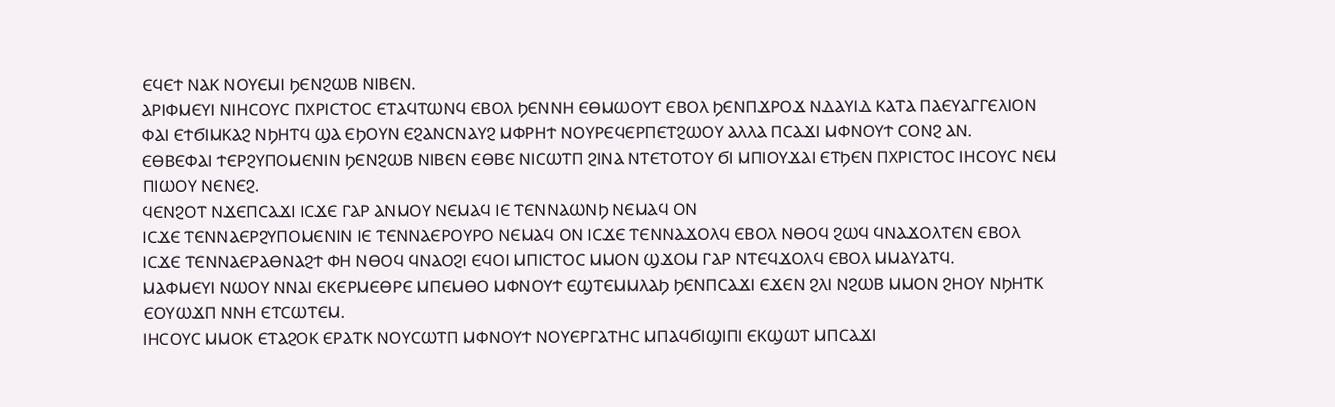ⲈϤⲈϮ ⲚⲀⲔ ⲚⲞⲨⲈⲘⲒ ϦⲈⲚϨⲰⲂ ⲚⲒⲂⲈⲚ.
ⲀⲢⲒⲪⲘⲈⲨⲒ ⲚⲒⲎⲤⲞⲨⲤ ⲠⲬⲢⲒⲤⲦⲞⲤ ⲈⲦⲀϤⲦⲰⲚϤ ⲈⲂⲞⲖ ϦⲈⲚⲚⲎ ⲈⲐⲘⲰⲞⲨⲦ ⲈⲂⲞⲖ ϦⲈⲚⲠϪⲢⲞϪ ⲚⲆⲀⲨⲒⲆ ⲔⲀⲦⲀ ⲠⲀⲈⲨⲀⲄⲄⲈⲖⲒⲞⲚ
ⲪⲀⲒ ⲈϮϬⲒⲘⲔⲀϨ ⲚϦⲎⲦϤ ϢⲀ ⲈϦⲞⲨⲚ ⲈϨⲀⲚⲤⲚⲀⲨϨ ⲘⲪⲢⲎϮ ⲚⲞⲨⲢⲈϤⲈⲢⲠⲈⲦϨⲰⲞⲨ ⲀⲖⲖⲀ ⲠⲤⲀϪⲒ ⲘⲪⲚⲞⲨϮ ⲤⲞⲚϨ ⲀⲚ.
ⲈⲐⲂⲈⲪⲀⲒ ϮⲈⲢϨⲨⲠⲞⲘⲈⲚⲒⲚ ϦⲈⲚϨⲰⲂ ⲚⲒⲂⲈⲚ ⲈⲐⲂⲈ ⲚⲒⲤⲰⲦⲠ ϨⲒⲚⲀ ⲚⲦⲈⲦⲞⲦⲞⲨ ϬⲒ ⲘⲠⲒⲞⲨϪⲀⲒ ⲈⲦϦⲈⲚ ⲠⲬⲢⲒⲤⲦⲞⲤ ⲒⲎⲤⲞⲨⲤ ⲚⲈⲘ ⲠⲒⲰⲞⲨ ⲚⲈⲚⲈϨ.
ϤⲈⲚϨⲞⲦ ⲚϪⲈⲠⲤⲀϪⲒ ⲒⲤϪⲈ ⲄⲀⲢ ⲀⲚⲘⲞⲨ ⲚⲈⲘⲀϤ ⲒⲈ ⲦⲈⲚⲚⲀⲰⲚϦ ⲚⲈⲘⲀϤ ⲞⲚ
ⲒⲤϪⲈ ⲦⲈⲚⲚⲀⲈⲢϨⲨⲠⲞⲘⲈⲚⲒⲚ ⲒⲈ ⲦⲈⲚⲚⲀⲈⲢⲞⲨⲢⲞ ⲚⲈⲘⲀϤ ⲞⲚ ⲒⲤϪⲈ ⲦⲈⲚⲚⲀϪⲞⲖϤ ⲈⲂⲞⲖ ⲚⲐⲞϤ ϨⲰϤ ϤⲚⲀϪⲞⲖⲦⲈⲚ ⲈⲂⲞⲖ
ⲒⲤϪⲈ ⲦⲈⲚⲚⲀⲈⲢⲀⲐⲚⲀϨϮ ⲪⲎ ⲚⲐⲞϤ ϤⲚⲀⲞϨⲒ ⲈϤⲞⲒ ⲘⲠⲒⲤⲦⲞⲤ ⲘⲘⲞⲚ ϢϪⲞⲘ ⲄⲀⲢ ⲚⲦⲈϤϪⲞⲖϤ ⲈⲂⲞⲖ ⲘⲘⲀⲨⲀⲦϤ.
ⲘⲀⲪⲘⲈⲨⲒ ⲚⲰⲞⲨ ⲚⲚⲀⲒ ⲈⲔⲈⲢⲘⲈⲐⲢⲈ ⲘⲠⲈⲘⲐⲞ ⲘⲪⲚⲞⲨϮ ⲈϢⲦⲈⲘⲘⲖⲀϦ ϦⲈⲚⲠⲤⲀϪⲒ ⲈϪⲈⲚ ϨⲖⲒ ⲚϨⲰⲂ ⲘⲘⲞⲚ ϨⲎⲞⲨ ⲚϦⲎⲦⲔ ⲈⲞⲨⲰϪⲠ ⲚⲚⲎ ⲈⲦⲤⲰⲦⲈⲘ.
ⲒⲎⲤⲞⲨⲤ ⲘⲘⲞⲔ ⲈⲦⲀϨⲞⲔ ⲈⲢⲀⲦⲔ ⲚⲞⲨⲤⲰⲦⲠ ⲘⲪⲚⲞⲨϮ ⲚⲞⲨⲈⲢⲄⲀⲦⲎⲤ ⲘⲠⲀϤϬⲒϢⲒⲠⲒ ⲈⲔϢⲰⲦ ⲘⲠⲤⲀϪⲒ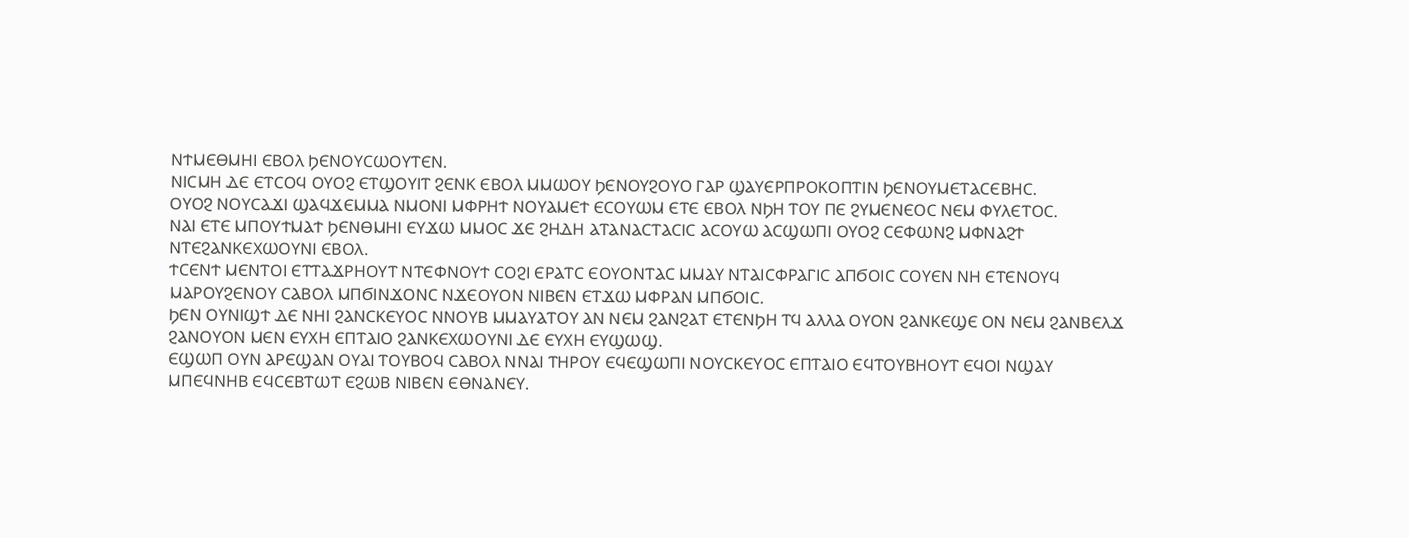ⲚϮⲘⲈⲐⲘⲎⲒ ⲈⲂⲞⲖ ϦⲈⲚⲞⲨⲤⲰⲞⲨⲦⲈⲚ.
ⲚⲒⲤⲘⲎ ⲆⲈ ⲈⲦⲤⲞϤ ⲞⲨⲞϨ ⲈⲦϢⲞⲨⲒⲦ ϨⲈⲚⲔ ⲈⲂⲞⲖ ⲘⲘⲰⲞⲨ ϦⲈⲚⲞⲨϨⲞⲨⲞ ⲄⲀⲢ ϢⲀⲨⲈⲢⲠⲢⲞⲔⲞⲠⲦⲒⲚ ϦⲈⲚⲞⲨⲘⲈⲦⲀⲤⲈⲂⲎⲤ.
ⲞⲨⲞϨ ⲚⲞⲨⲤⲀϪⲒ ϢⲀϤϪⲈⲘⲘⲀ ⲚⲘⲞⲚⲒ ⲘⲪⲢⲎϮ ⲚⲞⲨⲀⲘⲈϮ ⲈⲤⲞⲨⲰⲘ ⲈⲦⲈ ⲈⲂⲞⲖ ⲚϦⲎ ⲦⲞⲨ ⲠⲈ ϨⲨⲘⲈⲚⲈⲞⲤ ⲚⲈⲘ ⲪⲨⲖⲈⲦⲞⲤ.
ⲚⲀⲒ ⲈⲦⲈ ⲘⲠⲞⲨϮⲘⲀϮ ϦⲈⲚⲐⲘⲎⲒ ⲈⲨϪⲰ ⲘⲘⲞⲤ ϪⲈ ϨⲎⲆⲎ ⲀⲦⲀⲚⲀⲤⲦⲀⲤⲒⲤ ⲀⲤⲞⲨⲰ ⲀⲤϢⲰⲠⲒ ⲞⲨⲞϨ ⲤⲈⲪⲰⲚϨ ⲘⲪⲚⲀϨϮ ⲚⲦⲈϨⲀⲚⲔⲈⲬⲰⲞⲨⲚⲒ ⲈⲂⲞⲖ.
ϮⲤⲈⲚϮ ⲘⲈⲚⲦⲞⲒ ⲈⲦⲦⲀϪⲢⲎⲞⲨⲦ ⲚⲦⲈⲪⲚⲞⲨϮ ⲤⲞϨⲒ ⲈⲢⲀⲦⲤ ⲈⲞⲨⲞⲚⲦⲀⲤ ⲘⲘⲀⲨ ⲚⲦⲀⲒⲤⲪⲢⲀⲄⲒⲤ ⲀⲠϬⲞⲒⲤ ⲤⲞⲨⲈⲚ ⲚⲎ ⲈⲦⲈⲚⲞⲨϤ ⲘⲀⲢⲞⲨϨⲈⲚⲞⲨ ⲤⲀⲂⲞⲖ ⲘⲠϬⲒⲚϪⲞⲚⲤ ⲚϪⲈⲞⲨⲞⲚ ⲚⲒⲂⲈⲚ ⲈⲦϪⲰ ⲘⲪⲢⲀⲚ ⲘⲠϬⲞⲒⲤ.
ϦⲈⲚ ⲞⲨⲚⲒϢϮ ⲆⲈ ⲚⲎⲒ ϨⲀⲚⲤⲔⲈⲨⲞⲤ ⲚⲚⲞⲨⲂ ⲘⲘⲀⲨⲀⲦⲞⲨ ⲀⲚ ⲚⲈⲘ ϨⲀⲚϨⲀⲦ ⲈⲦⲈⲚϦⲎ ⲦϤ ⲀⲖⲖⲀ ⲞⲨⲞⲚ ϨⲀⲚⲔⲈϢⲈ ⲞⲚ ⲚⲈⲘ ϨⲀⲚⲂⲈⲖϪ ϨⲀⲚⲞⲨⲞⲚ ⲘⲈⲚ ⲈⲨⲬⲎ ⲈⲠⲦⲀⲒⲞ ϨⲀⲚⲔⲈⲬⲰⲞⲨⲚⲒ ⲆⲈ ⲈⲨⲬⲎ ⲈⲨϢⲰϢ.
ⲈϢⲰⲠ ⲞⲨⲚ ⲀⲢⲈϢⲀⲚ ⲞⲨⲀⲒ ⲦⲞⲨⲂⲞϤ ⲤⲀⲂⲞⲖ ⲚⲚⲀⲒ ⲦⲎⲢⲞⲨ ⲈϤⲈϢⲰⲠⲒ ⲚⲞⲨⲤⲔⲈⲨⲞⲤ ⲈⲠⲦⲀⲒⲞ ⲈϤⲦⲞⲨⲂⲎⲞⲨⲦ ⲈϤⲞⲒ ⲚϢⲀⲨ ⲘⲠⲈϤⲚⲎⲂ ⲈϤⲤⲈⲂⲦⲰⲦ ⲈϨⲰⲂ ⲚⲒⲂⲈⲚ ⲈⲐⲚⲀⲚⲈⲨ.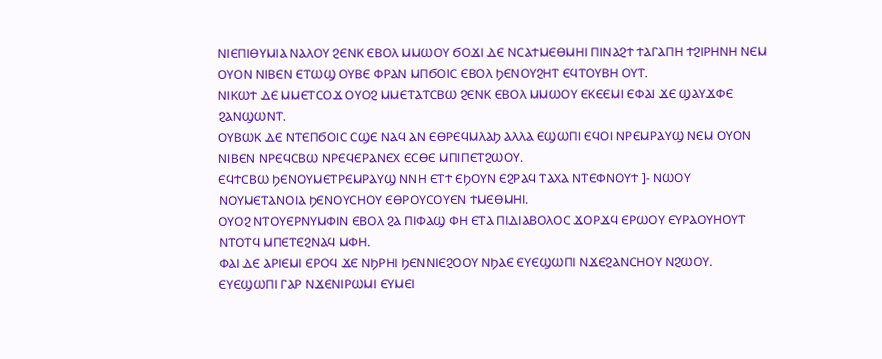ⲚⲒⲈⲠⲒⲐⲨⲘⲒⲀ ⲚⲀⲖⲞⲨ ϨⲈⲚⲔ ⲈⲂⲞⲖ ⲘⲘⲰⲞⲨ ϬⲞϪⲒ ⲆⲈ ⲚⲤⲀϮⲘⲈⲐⲘⲎⲒ ⲠⲒⲚⲀϨϮ ϮⲀⲄⲀⲠⲎ ϮϨⲒⲢⲎⲚⲎ ⲚⲈⲘ ⲞⲨⲞⲚ ⲚⲒⲂⲈⲚ ⲈⲦⲰϢ ⲞⲨⲂⲈ ⲪⲢⲀⲚ ⲘⲠϬⲞⲒⲤ ⲈⲂⲞⲖ ϦⲈⲚⲞⲨϨⲎⲦ ⲈϤⲦⲞⲨⲂⲎ ⲞⲨⲦ.
ⲚⲒⲔⲰϮ ⲆⲈ ⲘⲘⲈⲦⲤⲞϪ ⲞⲨⲞϨ ⲘⲘⲈⲦⲀⲦⲤⲂⲰ ϨⲈⲚⲔ ⲈⲂⲞⲖ ⲘⲘⲰⲞⲨ ⲈⲔⲈⲈⲘⲒ ⲈⲪⲀⲒ ϪⲈ ϢⲀⲨϪⲪⲈ ϨⲀⲚϢⲰⲚⲦ.
ⲞⲨⲂⲰⲔ ⲆⲈ ⲚⲦⲈⲠϬⲞⲒⲤ ⲤϢⲈ ⲚⲀϤ ⲀⲚ ⲈⲐⲢⲈϤⲘⲖⲀϦ ⲀⲖⲖⲀ ⲈϢⲰⲠⲒ ⲈϤⲞⲒ ⲚⲢⲈⲘⲢⲀⲨϢ ⲚⲈⲘ ⲞⲨⲞⲚ ⲚⲒⲂⲈⲚ ⲚⲢⲈϤⲤⲂⲰ ⲚⲢⲈϤⲈⲢⲀⲚⲈⲬ ⲈⲤⲐⲈ ⲘⲠⲒⲠⲈⲦϨⲰⲞⲨ.
ⲈϤϮⲤⲂⲰ ϦⲈⲚⲞⲨⲘⲈⲦⲢⲈⲘⲢⲀⲨϢ ⲚⲚⲎ ⲈⲦϮ ⲈϦⲞⲨⲚ ⲈϨⲢⲀϤ ⲦⲀⲬⲀ ⲚⲦⲈⲪⲚⲞⲨϮ ]- ⲚⲰⲞⲨ ⲚⲞⲨⲘⲈⲦⲀⲚⲞⲒⲀ ϦⲈⲚⲞⲨⲤⲎⲞⲨ ⲈⲐⲢⲞⲨⲤⲞⲨⲈⲚ ϮⲘⲈⲐⲘⲎⲒ.
ⲞⲨⲞϨ ⲚⲦⲞⲨⲈⲢⲚⲨⲘⲪⲒⲚ ⲈⲂⲞⲖ ϨⲀ ⲠⲒⲪⲀϢ ⲪⲎ ⲈⲦⲀ ⲠⲒⲆⲒⲀⲂⲞⲖⲞⲤ ϪⲞⲢϪϤ ⲈⲢⲰⲞⲨ ⲈⲨⲢⲀⲞⲨⲎⲞⲨⲦ ⲚⲦⲞⲦϤ ⲘⲠⲈⲦⲈϨⲚⲀϤ ⲘⲪⲎ.
ⲪⲀⲒ ⲆⲈ ⲀⲢⲒⲈⲘⲒ ⲈⲢⲞϤ ϪⲈ ⲚϦⲢⲎⲒ ϦⲈⲚⲚⲒⲈϨⲞⲞⲨ ⲚϦⲀⲈ ⲈⲨⲈϢⲰⲠⲒ ⲚϪⲈϨⲀⲚⲤⲎⲞⲨ ⲚϨⲰⲞⲨ.
ⲈⲨⲈϢⲰⲠⲒ ⲄⲀⲢ ⲚϪⲈⲚⲒⲢⲰⲘⲒ ⲈⲨⲘⲈⲒ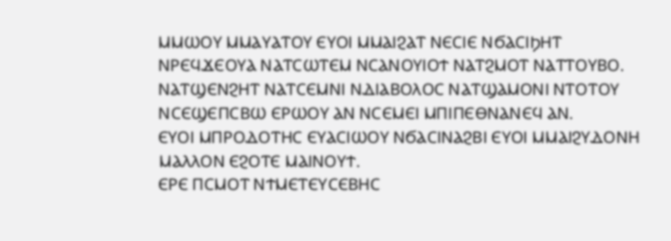ⲘⲘⲰⲞⲨ ⲘⲘⲀⲨⲀⲦⲞⲨ ⲈⲨⲞⲒ ⲘⲘⲀⲒϨⲀⲦ ⲚⲈⲤⲒⲈ ⲚϬⲀⲤⲒϦⲎⲦ ⲚⲢⲈϤϪⲈⲞⲨⲀ ⲚⲀⲦⲤⲰⲦⲈⲘ ⲚⲤⲀⲚⲞⲨⲒⲞϮ ⲚⲀⲦϨⲘⲞⲦ ⲚⲀⲦⲦⲞⲨⲂⲞ.
ⲚⲀⲦϢⲈⲚϨⲎⲦ ⲚⲀⲦⲤⲈⲘⲚⲒ ⲚⲆⲒⲀⲂⲞⲖⲞⲤ ⲚⲀⲦϢⲀⲘⲞⲚⲒ ⲚⲦⲞⲦⲞⲨ ⲚⲤⲈϢⲈⲠⲤⲂⲰ ⲈⲢⲰⲞⲨ ⲀⲚ ⲚⲤⲈⲘⲈⲒ ⲘⲠⲒⲠⲈⲐⲚⲀⲚⲈϤ ⲀⲚ.
ⲈⲨⲞⲒ ⲘⲠⲢⲞⲆⲞⲦⲎⲤ ⲈⲨⲀⲤⲒⲰⲞⲨ ⲚϬⲀⲤⲒⲚⲀϨⲂⲒ ⲈⲨⲞⲒ ⲘⲘⲀⲒϨⲨⲆⲞⲚⲎ ⲘⲀⲖⲖⲞⲚ ⲈϨⲞⲦⲈ ⲘⲀⲒⲚⲞⲨϮ.
ⲈⲢⲈ ⲠⲤⲘⲞⲦ ⲚϮⲘⲈⲦⲈⲨⲤⲈⲂⲎⲤ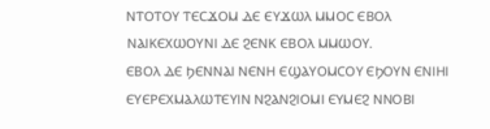ⲚⲦⲞⲦⲞⲨ ⲦⲈⲤϪⲞⲘ ⲆⲈ ⲈⲨϪⲰⲖ ⲘⲘⲞⲤ ⲈⲂⲞⲖ ⲚⲀⲒⲔⲈⲬⲰⲞⲨⲚⲒ ⲆⲈ ϨⲈⲚⲔ ⲈⲂⲞⲖ ⲘⲘⲰⲞⲨ.
ⲈⲂⲞⲖ ⲆⲈ ϦⲈⲚⲚⲀⲒ ⲚⲈⲚⲎ ⲈϢⲀⲨⲞⲘⲤⲞⲨ ⲈϦⲞⲨⲚ ⲈⲚⲒⲎⲒ ⲈⲨⲈⲢⲈⲬⲘⲀⲖⲰⲦⲈⲨⲒⲚ ⲚϨⲀⲚϨⲒⲞⲘⲒ ⲈⲨⲘⲈϨ ⲚⲚⲞⲂⲒ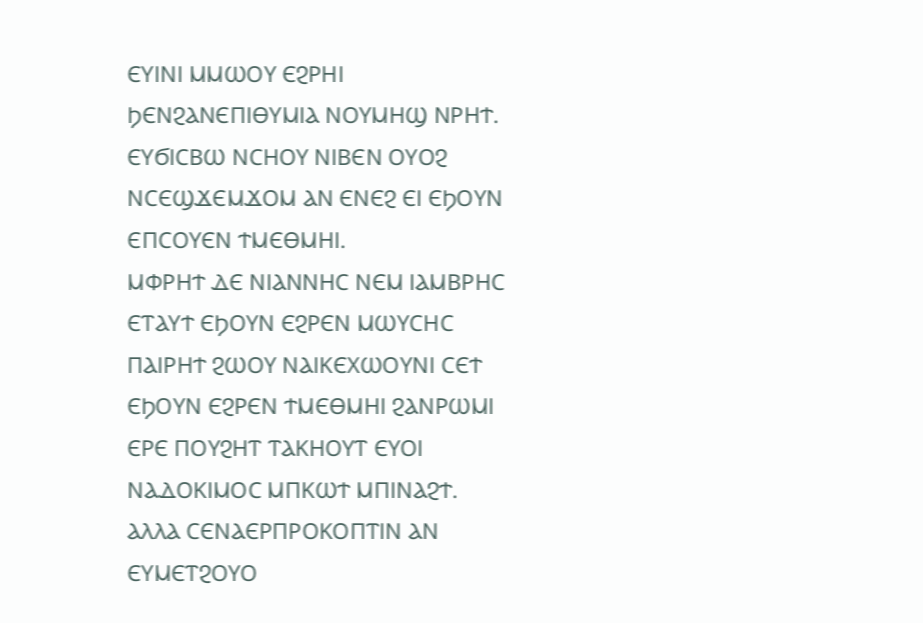ⲈⲨⲒⲚⲒ ⲘⲘⲰⲞⲨ ⲈϨⲢⲎⲒ ϦⲈⲚϨⲀⲚⲈⲠⲒⲐⲨⲘⲒⲀ ⲚⲞⲨⲘⲎϢ ⲚⲢⲎϮ.
ⲈⲨϬⲒⲤⲂⲰ ⲚⲤⲎⲞⲨ ⲚⲒⲂⲈⲚ ⲞⲨⲞϨ ⲚⲤⲈϢϪⲈⲘϪⲞⲘ ⲀⲚ ⲈⲚⲈϨ ⲈⲒ ⲈϦⲞⲨⲚ ⲈⲠⲤⲞⲨⲈⲚ ϮⲘⲈⲐⲘⲎⲒ.
ⲘⲪⲢⲎϮ ⲆⲈ ⲚⲒⲀⲚⲚⲎⲤ ⲚⲈⲘ ⲒⲀⲘⲂⲢⲎⲤ ⲈⲦⲀⲨϮ ⲈϦⲞⲨⲚ ⲈϨⲢⲈⲚ ⲘⲰⲨⲤⲎⲤ ⲠⲀⲒⲢⲎϮ ϨⲰⲞⲨ ⲚⲀⲒⲔⲈⲬⲰⲞⲨⲚⲒ ⲤⲈϮ ⲈϦⲞⲨⲚ ⲈϨⲢⲈⲚ ϮⲘⲈⲐⲘⲎⲒ ϨⲀⲚⲢⲰⲘⲒ ⲈⲢⲈ ⲠⲞⲨϨⲎⲦ ⲦⲀⲔⲎⲞⲨⲦ ⲈⲨⲞⲒ ⲚⲀⲆⲞⲔⲒⲘⲞⲤ ⲘⲠⲔⲰϮ ⲘⲠⲒⲚⲀϨϮ.
ⲀⲖⲖⲀ ⲤⲈⲚⲀⲈⲢⲠⲢⲞⲔⲞⲠⲦⲒⲚ ⲀⲚ ⲈⲨⲘⲈⲦϨⲞⲨⲞ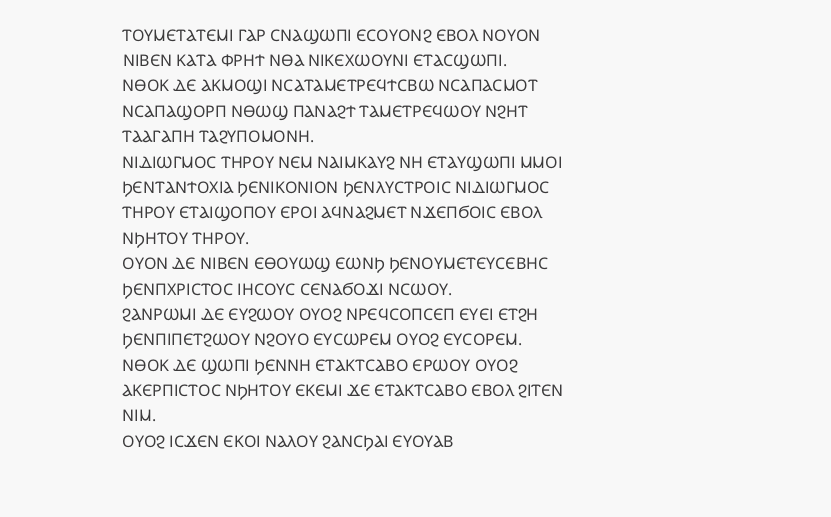ⲦⲞⲨⲘⲈⲦⲀⲦⲈⲘⲒ ⲄⲀⲢ ⲤⲚⲀϢⲰⲠⲒ ⲈⲤⲞⲨⲞⲚϨ ⲈⲂⲞⲖ ⲚⲞⲨⲞⲚ ⲚⲒⲂⲈⲚ ⲔⲀⲦⲀ ⲪⲢⲎϮ ⲚⲐⲀ ⲚⲒⲔⲈⲬⲰⲞⲨⲚⲒ ⲈⲦⲀⲤϢⲰⲠⲒ.
ⲚⲐⲞⲔ ⲆⲈ ⲀⲔⲘⲞϢⲒ ⲚⲤⲀⲦⲀⲘⲈⲦⲢⲈϤϮⲤⲂⲰ ⲚⲤⲀⲠⲀⲤⲘⲞⲦ ⲚⲤⲀⲠⲀϢⲞⲢⲠ ⲚⲐⲰϢ ⲠⲀⲚⲀϨϮ ⲦⲀⲘⲈⲦⲢⲈϤⲰⲞⲨ ⲚϨⲎⲦ ⲦⲀⲀⲄⲀⲠⲎ ⲦⲀϨⲨⲠⲞⲘⲞⲚⲎ.
ⲚⲒⲆⲒⲰⲄⲘⲞⲤ ⲦⲎⲢⲞⲨ ⲚⲈⲘ ⲚⲀⲒⲘⲔⲀⲨϨ ⲚⲎ ⲈⲦⲀⲨϢⲰⲠⲒ ⲘⲘⲞⲒ ϦⲈⲚⲦⲀⲚϮⲞⲬⲒⲀ ϦⲈⲚⲒⲔⲞⲚⲒⲞⲚ ϦⲈⲚⲖⲨⲤⲦⲢⲞⲒⲤ ⲚⲒⲆⲒⲰⲄⲘⲞⲤ ⲦⲎⲢⲞⲨ ⲈⲦⲀⲒϢⲞⲠⲞⲨ ⲈⲢⲞⲒ ⲀϤⲚⲀϨⲘⲈⲦ ⲚϪⲈⲠϬⲞⲒⲤ ⲈⲂⲞⲖ ⲚϦⲎⲦⲞⲨ ⲦⲎⲢⲞⲨ.
ⲞⲨⲞⲚ ⲆⲈ ⲚⲒⲂⲈⲚ ⲈⲐⲞⲨⲰϢ ⲈⲰⲚϦ ϦⲈⲚⲞⲨⲘⲈⲦⲈⲨⲤⲈⲂⲎⲤ ϦⲈⲚⲠⲬⲢⲒⲤⲦⲞⲤ ⲒⲎⲤⲞⲨⲤ ⲤⲈⲚⲀϬⲞϪⲒ ⲚⲤⲰⲞⲨ.
ϨⲀⲚⲢⲰⲘⲒ ⲆⲈ ⲈⲨϨⲰⲞⲨ ⲞⲨⲞϨ ⲚⲢⲈϤⲤⲞⲠⲤⲈⲠ ⲈⲨⲈⲒ ⲈⲦϨⲎ ϦⲈⲚⲠⲒⲠⲈⲦϨⲰⲞⲨ ⲚϨⲞⲨⲞ ⲈⲨⲤⲰⲢⲈⲘ ⲞⲨⲞϨ ⲈⲨⲤⲞⲢⲈⲘ.
ⲚⲐⲞⲔ ⲆⲈ ϢⲰⲠⲒ ϦⲈⲚⲚⲎ ⲈⲦⲀⲔⲦⲤⲀⲂⲞ ⲈⲢⲰⲞⲨ ⲞⲨⲞϨ ⲀⲔⲈⲢⲠⲒⲤⲦⲞⲤ ⲚϦⲎⲦⲞⲨ ⲈⲔⲈⲘⲒ ϪⲈ ⲈⲦⲀⲔⲦⲤⲀⲂⲞ ⲈⲂⲞⲖ ϨⲒⲦⲈⲚ ⲚⲒⲘ.
ⲞⲨⲞϨ ⲒⲤϪⲈⲚ ⲈⲔⲞⲒ ⲚⲀⲖⲞⲨ ϨⲀⲚⲤϦⲀⲒ ⲈⲨⲞⲨⲀⲂ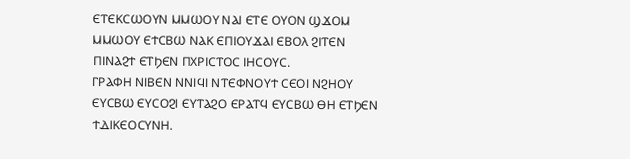ⲈⲦⲈⲔⲤⲰⲞⲨⲚ ⲘⲘⲰⲞⲨ ⲚⲀⲒ ⲈⲦⲈ ⲞⲨⲞⲚ ϢϪⲞⲘ ⲘⲘⲰⲞⲨ ⲈϮⲤⲂⲰ ⲚⲀⲔ ⲈⲠⲒⲞⲨϪⲀⲒ ⲈⲂⲞⲖ ϨⲒⲦⲈⲚ ⲠⲒⲚⲀϨϮ ⲈⲦϦⲈⲚ ⲠⲬⲢⲒⲤⲦⲞⲤ ⲒⲎⲤⲞⲨⲤ.
ⲄⲢⲀⲪⲎ ⲚⲒⲂⲈⲚ ⲚⲚⲒϤⲒ ⲚⲦⲈⲪⲚⲞⲨϮ ⲤⲈⲞⲒ ⲚϨⲎⲞⲨ ⲈⲨⲤⲂⲰ ⲈⲨⲤⲞϨⲒ ⲈⲨⲦⲀϨⲞ ⲈⲢⲀⲦϤ ⲈⲨⲤⲂⲰ ⲐⲎ ⲈⲦϦⲈⲚ ϮⲆⲒⲔⲈⲞⲤⲨⲚⲎ.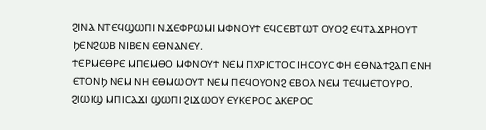ϨⲒⲚⲀ ⲚⲦⲈϤϢⲰⲠⲒ ⲚϪⲈⲪⲢⲰⲘⲒ ⲘⲪⲚⲞⲨϮ ⲈϤⲤⲈⲂⲦⲰⲦ ⲞⲨⲞϨ ⲈϤⲦⲀϪⲢⲎⲞⲨⲦ ϦⲈⲚϨⲰⲂ ⲚⲒⲂⲈⲚ ⲈⲐⲚⲀⲚⲈⲨ.
ϮⲈⲢⲘⲈⲐⲢⲈ ⲘⲠⲈⲘⲐⲞ ⲘⲪⲚⲞⲨϮ ⲚⲈⲘ ⲠⲬⲢⲒⲤⲦⲞⲤ ⲒⲎⲤⲞⲨⲤ ⲪⲎ ⲈⲐⲚⲀϮϨⲀⲠ ⲈⲚⲎ ⲈⲦⲞⲚϦ ⲚⲈⲘ ⲚⲎ ⲈⲐⲘⲰⲞⲨⲦ ⲚⲈⲘ ⲠⲈϤⲞⲨⲞⲚϨ ⲈⲂⲞⲖ ⲚⲈⲘ ⲦⲈϤⲘⲈⲦⲞⲨⲢⲞ.
ϨⲒⲰⲒϢ ⲘⲠⲒⲤⲀϪⲒ ϢⲰⲠⲒ ϨⲒϪⲰⲞⲨ ⲈⲨⲔⲈⲢⲞⲤ ⲀⲔⲈⲢⲞⲤ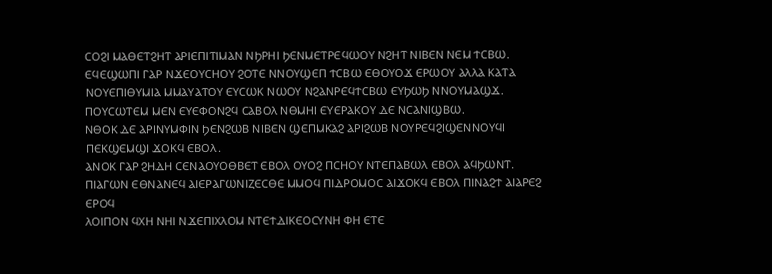ⲤⲞϨⲒ ⲘⲀⲐⲈⲦϨⲎⲦ ⲀⲢⲒⲈⲠⲒⲦⲒⲘⲀⲚ ⲚϦⲢⲎⲒ ϦⲈⲚⲘⲈⲦⲢⲈϤⲰⲞⲨ ⲚϨⲎⲦ ⲚⲒⲂⲈⲚ ⲚⲈⲘ ϮⲤⲂⲰ.
ⲈϤⲈϢⲰⲠⲒ ⲄⲀⲢ ⲚϪⲈⲞⲨⲤⲎⲞⲨ ϨⲞⲦⲈ ⲚⲚⲞⲨϢⲈⲠ ϮⲤⲂⲰ ⲈⲐⲞⲨⲞϪ ⲈⲢⲰⲞⲨ ⲀⲖⲖⲀ ⲔⲀⲦⲀ ⲚⲞⲨⲈⲠⲒⲐⲨⲘⲒⲀ ⲘⲘⲀⲨⲀⲦⲞⲨ ⲈⲨⲤⲰⲔ ⲚⲰⲞⲨ ⲚϨⲀⲚⲢⲈϤϮⲤⲂⲰ ⲈⲨϦⲰϦ ⲚⲚⲞⲨⲘⲀϢϪ.
ⲠⲞⲨⲤⲰⲦⲈⲘ ⲘⲈⲚ ⲈⲨⲈⲪⲞⲚϨϤ ⲤⲀⲂⲞⲖ ⲚⲐⲘⲎⲒ ⲈⲨⲈⲢⲀⲔⲞⲨ ⲆⲈ ⲚⲤⲀⲚⲒϢⲂⲰ.
ⲚⲐⲞⲔ ⲆⲈ ⲀⲢⲒⲚⲨⲘⲪⲒⲚ ϦⲈⲚϨⲰⲂ ⲚⲒⲂⲈⲚ ϢⲈⲠⲘⲔⲀϨ ⲀⲢⲒϨⲰⲂ ⲚⲞⲨⲢⲈϤϨⲒϢⲈⲚⲚⲞⲨϤⲒ ⲠⲈⲔϢⲈⲘϢⲒ ϪⲞⲔϤ ⲈⲂⲞⲖ.
ⲀⲚⲞⲔ ⲄⲀⲢ ϨⲎⲆⲎ ⲤⲈⲚⲀⲞⲨⲞⲐⲂⲈⲦ ⲈⲂⲞⲖ ⲞⲨⲞϨ ⲠⲤⲎⲞⲨ ⲚⲦⲈⲠⲀⲂⲰⲖ ⲈⲂⲞⲖ ⲀϤϦⲰⲚⲦ.
ⲠⲒⲀⲄⲰⲚ ⲈⲐⲚⲀⲚⲈϤ ⲀⲒⲈⲢⲀⲄⲰⲚⲒⲌⲈⲤⲐⲈ ⲘⲘⲞϤ ⲠⲒⲆⲢⲞⲘⲞⲤ ⲀⲒϪⲞⲔϤ ⲈⲂⲞⲖ ⲠⲒⲚⲀϨϮ ⲀⲒⲀⲢⲈϨ ⲈⲢⲞϤ
ⲖⲞⲒⲠⲞⲚ ϤⲬⲎ ⲚⲎⲒ ⲚϪⲈⲠⲒⲬⲖⲞⲘ ⲚⲦⲈϮⲆⲒⲔⲈⲞⲤⲨⲚⲎ ⲪⲎ ⲈⲦⲈ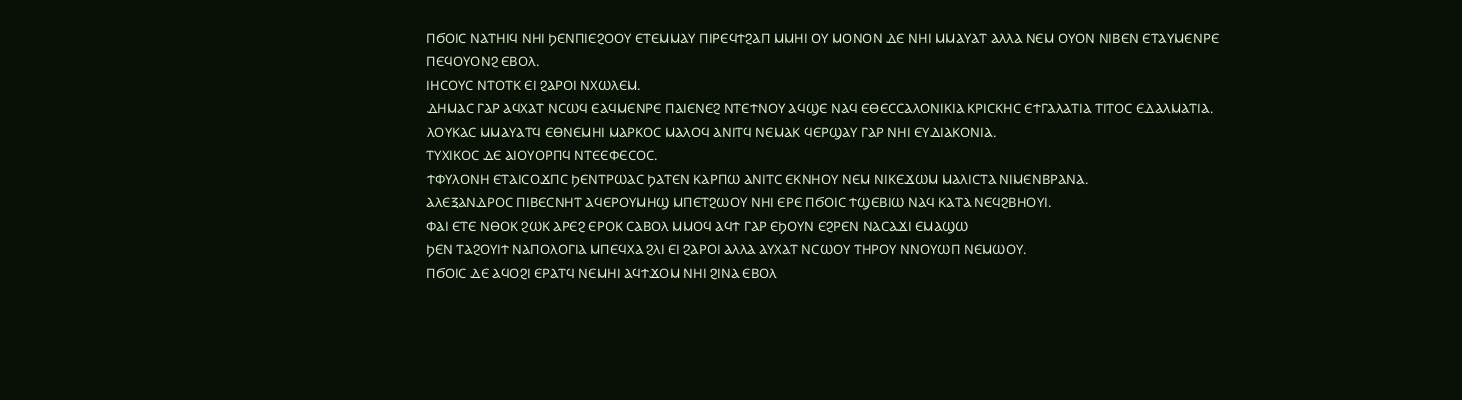ⲠϬⲞⲒⲤ ⲚⲀⲦⲎⲒϤ ⲚⲎⲒ ϦⲈⲚⲠⲒⲈϨⲞⲞⲨ ⲈⲦⲈⲘⲘⲀⲨ ⲠⲒⲢⲈϤϮϨⲀⲠ ⲘⲘⲎⲒ ⲞⲨ ⲘⲞⲚⲞⲚ ⲆⲈ ⲚⲎⲒ ⲘⲘⲀⲨⲀⲦ ⲀⲖⲖⲀ ⲚⲈⲘ ⲞⲨⲞⲚ ⲚⲒⲂⲈⲚ ⲈⲦⲀⲨⲘⲈⲚⲢⲈ ⲠⲈϤⲞⲨⲞⲚϨ ⲈⲂⲞⲖ.
ⲒⲎⲤⲞⲨⲤ ⲚⲦⲞⲦⲔ ⲈⲒ ϨⲀⲢⲞⲒ ⲚⲬⲰⲖⲈⲘ.
ⲆⲎⲘⲀⲤ ⲄⲀⲢ ⲀϤⲬⲀⲦ ⲚⲤⲰϤ ⲈⲀϤⲘⲈⲚⲢⲈ ⲠⲀⲒⲈⲚⲈϨ ⲚⲦⲈϮⲚⲞⲨ ⲀϤϢⲈ ⲚⲀϤ ⲈⲐⲈⲤⲤⲀⲖⲞⲚⲒⲔⲒⲀ ⲔⲢⲒⲤⲔⲎⲤ ⲈϮⲄⲀⲖⲀⲦⲒⲀ ⲦⲒⲦⲞⲤ ⲈⲆⲀⲖⲘⲀⲦⲒⲀ.
ⲖⲞⲨⲔⲀⲤ ⲘⲘⲀⲨⲀⲦϤ ⲈⲐⲚⲈⲘⲎⲒ ⲘⲀⲢⲔⲞⲤ ⲘⲀⲖⲞϤ ⲀⲚⲒⲦϤ ⲚⲈⲘⲀⲔ ϤⲈⲢϢⲀⲨ ⲄⲀⲢ ⲚⲎⲒ ⲈⲨⲆⲒⲀⲔⲞⲚⲒⲀ.
ⲦⲨⲬⲒⲔⲞⲤ ⲆⲈ ⲀⲒⲞⲨⲞⲢⲠϤ ⲚⲦⲈⲈⲪⲈⲤⲞⲤ.
ϮⲪⲨⲖⲞⲚⲎ ⲈⲦⲀⲒⲤⲞϪⲠⲤ ϦⲈⲚⲦⲢⲰⲀⲤ ϦⲀⲦⲈⲚ ⲔⲀⲢⲠⲰ ⲀⲚⲒⲦⲤ ⲈⲔⲚⲎⲞⲨ ⲚⲈⲘ ⲚⲒⲔⲈϪⲰⲘ ⲘⲀⲖⲒⲤⲦⲀ ⲚⲒⲘⲈⲚⲂⲢⲀⲚⲀ.
ⲀⲖⲈⲜⲀⲚⲆⲢⲞⲤ ⲠⲒⲂⲈⲤⲚⲎⲦ ⲀϤⲈⲢⲞⲨⲘⲎϢ ⲘⲠⲈⲦϨⲰⲞⲨ ⲚⲎⲒ ⲈⲢⲈ ⲠϬⲞⲒⲤ ϮϢⲈⲂⲒⲰ ⲚⲀϤ ⲔⲀⲦⲀ ⲚⲈϤϨⲂⲎⲞⲨⲒ.
ⲪⲀⲒ ⲈⲦⲈ ⲚⲐⲞⲔ ϨⲰⲔ ⲀⲢⲈϨ ⲈⲢⲞⲔ ⲤⲀⲂⲞⲖ ⲘⲘⲞϤ ⲀϤϮ ⲄⲀⲢ ⲈϦⲞⲨⲚ ⲈϨⲢⲈⲚ ⲚⲀⲤⲀϪⲒ ⲈⲘⲀϢⲰ
ϦⲈⲚ ⲦⲀϨⲞⲨⲒϮ ⲚⲀⲠⲞⲖⲞⲄⲒⲀ ⲘⲠⲈϤⲬⲀ ϨⲖⲒ ⲈⲒ ϨⲀⲢⲞⲒ ⲀⲖⲖⲀ ⲀⲨⲬⲀⲦ ⲚⲤⲰⲞⲨ ⲦⲎⲢⲞⲨ ⲚⲚⲞⲨⲰⲠ ⲚⲈⲘⲰⲞⲨ.
ⲠϬⲞⲒⲤ ⲆⲈ ⲀϤⲞϨⲒ ⲈⲢⲀⲦϤ ⲚⲈⲘⲎⲒ ⲀϤϮϪⲞⲘ ⲚⲎⲒ ϨⲒⲚⲀ ⲈⲂⲞⲖ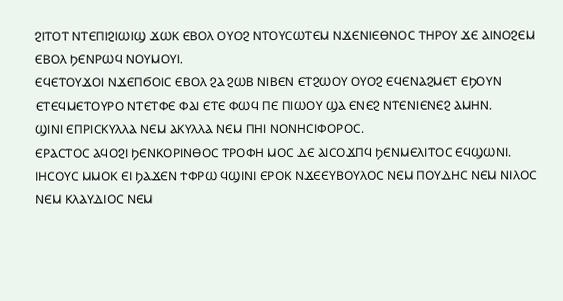ϨⲒⲦⲞⲦ ⲚⲦⲈⲠⲒϨⲒⲰⲒϢ ϪⲰⲔ ⲈⲂⲞⲖ ⲞⲨⲞϨ ⲚⲦⲞⲨⲤⲰⲦⲈⲘ ⲚϪⲈⲚⲒⲈⲐⲚⲞⲤ ⲦⲎⲢⲞⲨ ϪⲈ ⲀⲒⲚⲞϨⲈⲘ ⲈⲂⲞⲖ ϦⲈⲚⲢⲰϤ ⲚⲞⲨⲘⲞⲨⲒ.
ⲈϤⲈⲦⲞⲨϪⲞⲒ ⲚϪⲈⲠϬⲞⲒⲤ ⲈⲂⲞⲖ ϨⲀ ϨⲰⲂ ⲚⲒⲂⲈⲚ ⲈⲦϨⲰⲞⲨ ⲞⲨⲞϨ ⲈϤⲈⲚⲀϨⲘⲈⲦ ⲈϦⲞⲨⲚ ⲈⲦⲈϤⲘⲈⲦⲞⲨⲢⲞ ⲚⲦⲈⲦⲪⲈ ⲪⲀⲒ ⲈⲦⲈ ⲪⲰϤ ⲠⲈ ⲠⲒⲰⲞⲨ ϢⲀ ⲈⲚⲈϨ ⲚⲦⲈⲚⲒⲈⲚⲈϨ ⲀⲘⲎⲚ.
ϢⲒⲚⲒ ⲈⲠⲢⲒⲤⲔⲨⲖⲖⲀ ⲚⲈⲘ ⲀⲔⲨⲖⲖⲀ ⲚⲈⲘ ⲠⲎⲒ ⲚⲞⲚⲎⲤⲒⲪⲞⲢⲞⲤ.
ⲈⲢⲀⲤⲦⲞⲤ ⲀϤⲞϨⲒ ϦⲈⲚⲔⲞⲢⲒⲚⲐⲞⲤ ⲦⲢⲞⲪⲎ ⲘⲞⲤ ⲆⲈ ⲀⲒⲤⲞϪⲠϤ ϦⲈⲚⲘⲈⲖⲒⲦⲞⲤ ⲈϤϢⲰⲚⲒ.
ⲒⲎⲤⲞⲨⲤ ⲘⲘⲞⲔ ⲈⲒ ϦⲀϪⲈⲚ ϮⲪⲢⲰ ϤϢⲒⲚⲒ ⲈⲢⲞⲔ ⲚϪⲈⲈⲨⲂⲞⲨⲖⲞⲤ ⲚⲈⲘ ⲠⲞⲨⲆⲎⲤ ⲚⲈⲘ ⲚⲒⲖⲞⲤ ⲚⲈⲘ ⲔⲖⲀⲨⲆⲒⲞⲤ ⲚⲈⲘ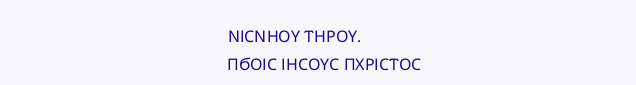ⲚⲒⲤⲚⲎⲞⲨ ⲦⲎⲢⲞⲨ.
ⲠϬⲞⲒⲤ ⲒⲎⲤⲞⲨⲤ ⲠⲬⲢⲒⲤⲦⲞⲤ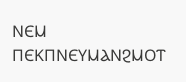ⲚⲈⲘ ⲠⲈⲔⲠⲚⲈⲨⲘⲀⲚϨⲘⲞⲦ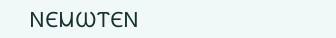ⲚⲈⲘⲰⲦⲈⲚ